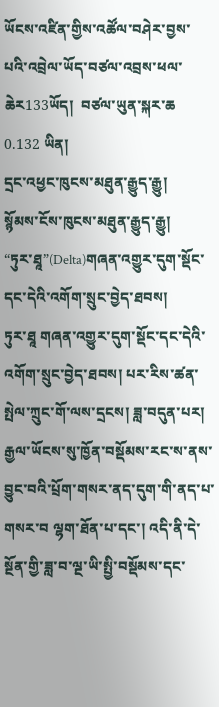ཡོངས་འཛིན་གྱིས་འཚོལ་བཤེར་བྱས་པའི་འབྲེལ་ཡོད་བཙལ་འབྲས་ཕལ་ཆེར133ཡོད།  བཙལ་ཡུན་སྐར་ཆ 0.132 ཡིན།
དྲང་འཕྱང་ཁུངས་མཐུན་རྒྱུད་རྒྱུ།
སྙོམས་ངོས་ཁུངས་མཐུན་རྒྱུད་རྒྱུ།
“ཏུར་ཐཱ”(Delta)གཞན་འགྱུར་དུག་སྡོང་དང་དེའི་འགོག་སྲུང་བྱེད་ཐབས།
ཏུར་ཐཱ གཞན་འགྱུར་དུག་སྡོང་དང་དེའི་འགོག་སྲུང་བྱེད་ཐབས། པར་རིས་ཚན་སྤེལ་ཀྲུང་གོ་ལས་དྲངས། ཟླ་བདུན་པར། རྒྱལ་ཡོངས་སུ་ཁྱོན་བསྡོམས་རང་ས་ནས་བྱུང་བའི་པྲོག་གསར་ནད་དུག་གི་ནད་པ་གསར་བ ལྷག་ཐོན་པ་དང་། འདི་ནི་དེ་སྔོན་གྱི་ཟླ་བ་ལྔ་ཡི་སྤྱི་བསྡོམས་དང་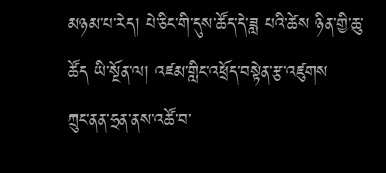མཉམ་པ་རེད། པེ་ཅིང་གི་དུས་ཚོད་དེ་ཟླ པའི་ཚེས ཉིན་གྱི་ཆུ་ཚོད ཡི་སྔོན་ལ། འཛམ་གླིང་འཕྲོད་བསྟེན་རྩ་འཛུགས
ཀྲུང་ནན་ཧྲན་ནས་འཚོ་བ་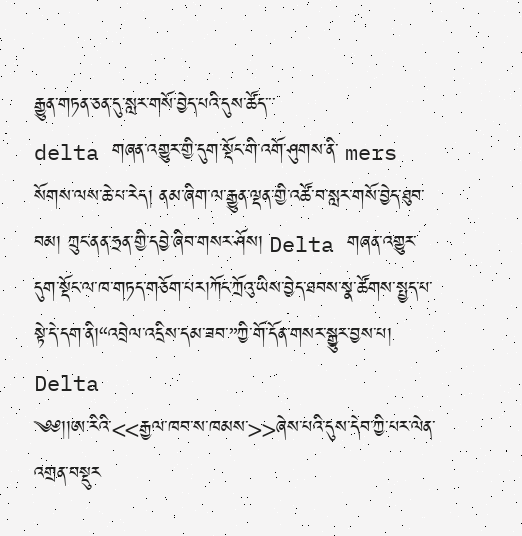རྒྱུན་གཏན་ཅན་དུ་སླར་གསོ་བྱེད་པའི་དུས་ཚོད་་་
delta གཞན་འགྱུར་གྱི་དུག་སྡོང་གི་འགོ་ཤུགས་ནི་ mers སོགས་ལས་ཆེ་པ་རེད། ནམ་ཞིག་ལ་རྒྱུན་ལྡན་གྱི་འཚོ་བ་སླར་གསོ་བྱེད་ཐུབ་བམ། ཀྲུང་ནན་ཧྲན་གྱི་དབྱེ་ཞིབ་གསར་ཤོས། Delta གཞན་འགྱུར་དུག་སྡོང་ལ་ཁ་གཏད་གཅོག་པར།ཀོང་ཀྲོའུ་ཡིས་བྱེད་ཐབས་སྣ་ཚོགས་སྤྱད་པ་སྟེ་དེ་དག་ནི།“འབྲེལ་འདྲིས་དམ་ཟབ་”ཀྱི་གོ་དོན་གསར་སྒྱུར་བྱས་པ། Delta
༄༅།།ཨ་རིའི་<<རྒྱལ་ཁབ་ས་ཁམས་>>ཞེས་པའི་དུས་དེབ་ཀྱི་པར་ལེན་འགྲན་བསྡུར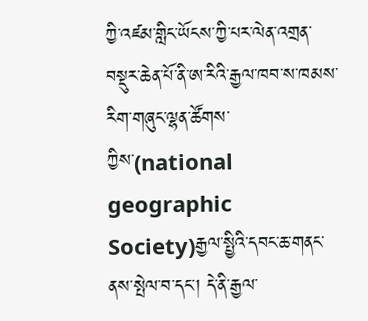ཀྱི་འཛམ་གླིང་ཡོངས་ཀྱི་པར་ལེན་འགྲན་བསྡུར་ཆེན་པོ་ནི་ཨ་རིའི་རྒྱལ་ཁབ་ས་ཁམས་རིག་གཞུང་ལྷན་ཚོགས་ཀྱིས་(national geographic Society)རྒྱལ་སྤྱིའི་དབང་ཆ་གནང་ནས་སྤེལ་བ་དང་། དེ་ནི་རྒྱལ་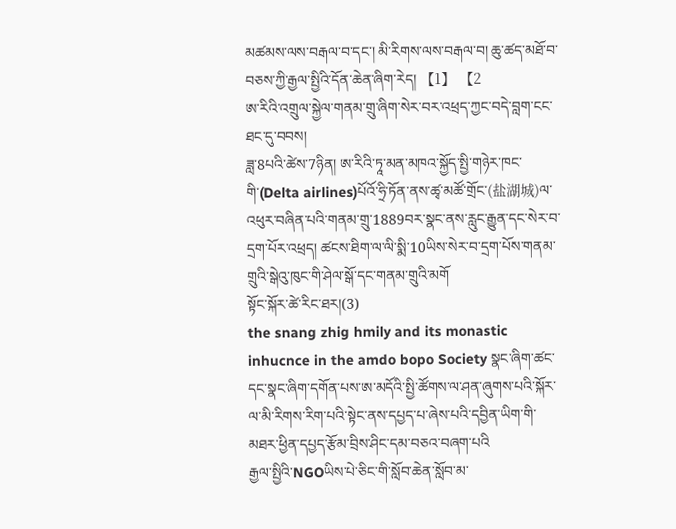མཚམས་ལས་བརྒལ་བ་དང་། མི་རིགས་ལས་བརྒལ་བ། ཆུ་ཚད་མཐོ་བ་བཅས་ཀྱི་རྒྱལ་སྤྱིའི་དོན་ཆེན་ཞིག་རེད། 【1】 【2
ཨ་རིའི་འགྲུལ་སྐྱེལ་གནམ་གྲུ་ཞིག་སེར་བར་འཕྲད་ཀྱང་བདེ་བླག་ངང་ཐང་དུ་བབས།
ཟླ་8པའི་ཚེས་7ཉིན། ཨ་རིའི་ཏཱ་མན་མཁའ་སྐྱོད་སྤྱི་གཉེར་ཁང་གི་(Delta airlines)པོའོ་ཧྲི་ཏོན་ནས་ཚྭ་མཚོ་གྲོང་(盐湖城)ལ་འཕུར་བཞིན་པའི་གནམ་གྲུ་1889བར་སྣང་ནས་རླུང་རྒྱུན་དང་སེར་བ་དྲག་པོར་འཕྲད། ཚངས་ཐིག་ལ་ལི་སྨི་10ཡིས་སེར་བ་དྲག་པོས་གནམ་གྲུའི་སྒེའུ་ཁུང་གི་ཤེལ་སྒོ་དང་གནམ་གྲུའི་མགོ
སྟོང་སྐོར་ཚེ་རིང་ཐར།(3)
the snang zhig hmily and its monastic inhucnce in the amdo bopo Society སྣང་ཞིག་ཚང་དང་སྣང་ཞིག་དགོན་པས་ཨ་མདོའི་སྤྱི་ཚོགས་ལ་ཤན་ཞུགས་པའི་སྐོར་ལ་མི་རིགས་རིག་པའི་སྟེང་ནས་དཔྱད་པ་ཞེས་པའི་དབྱིན་ཡིག་གི་མཐར་ཕྱིན་དཔྱད་རྩོམ་བྲིས་ཤིང་དམ་བཅའ་བཞག་པའི
རྒྱལ་སྤྱིའི་NGOཡིས་པེ་ཅིང་གི་སློབ་ཆེན་སློབ་མ་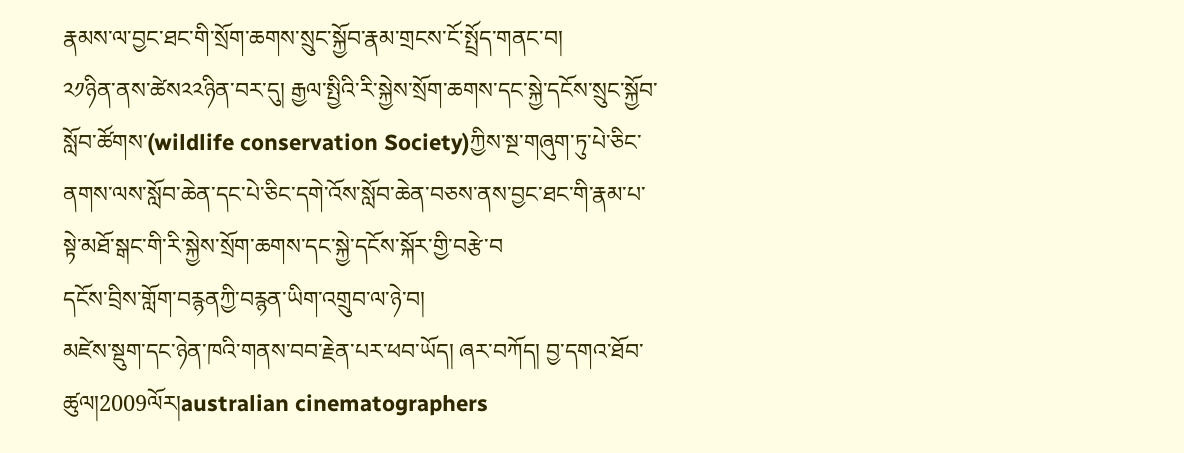རྣམས་ལ་བྱང་ཐང་གི་སྲོག་ཆགས་སྲུང་སྐྱོབ་རྣམ་གྲངས་ངོ་སྤྲོད་གནང་བ།
༢༡ཉིན་ནས་ཚེས༢༢ཉིན་བར་དུ། རྒྱལ་སྤྱིའི་རི་སྐྱེས་སྲོག་ཆགས་དང་སྐྱེ་དངོས་སྲུང་སྐྱོབ་སློབ་ཚོགས་(wildlife conservation Society)ཀྱིས་སྔ་གཞུག་ཏུ་པེ་ཅིང་ནགས་ལས་སློབ་ཆེན་དང་པེ་ཅིང་དགེ་འོས་སློབ་ཆེན་བཅས་ནས་བྱང་ཐང་གི་རྣམ་པ་སྟེ་མཐོ་སྒང་གི་རི་སྐྱེས་སྲོག་ཆགས་དང་སྐྱེ་དངོས་སྐོར་གྱི་བརྩེ་བ
དངོས་བྲིས་གློག་བརྙནཀྱི་བརྙན་ཡིག་འགྲུབ་ལ་ཉེ་བ།
མཛེས་སྡུག་དང་ཉེན་ཁའི་གནས་བབ་རྗེན་པར་ཕབ་ཡོད། ཞར་བཀོད། བྱ་དགའ་ཐོབ་ཚུལ།2009ལོར།australian cinematographers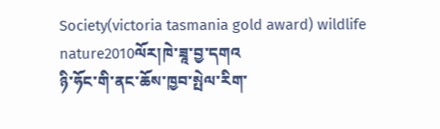Society(victoria tasmania gold award) wildlife nature2010ལོར།ཁེ་ཟཱ་བྱ་དགའ
ཉི་ཧོང་གི་ནང་ཆོས་ཁྱབ་སྤེལ་རིག་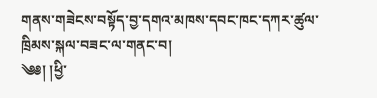གནས་གཟེངས་བསྟོད་བྱ་དགའ་མཁས་དབང་ཁང་དཀར་ཚུལ་ཁྲིམས་སྐལ་བཟང་ལ་གནང་བ།
༄༅། །ཕྱི་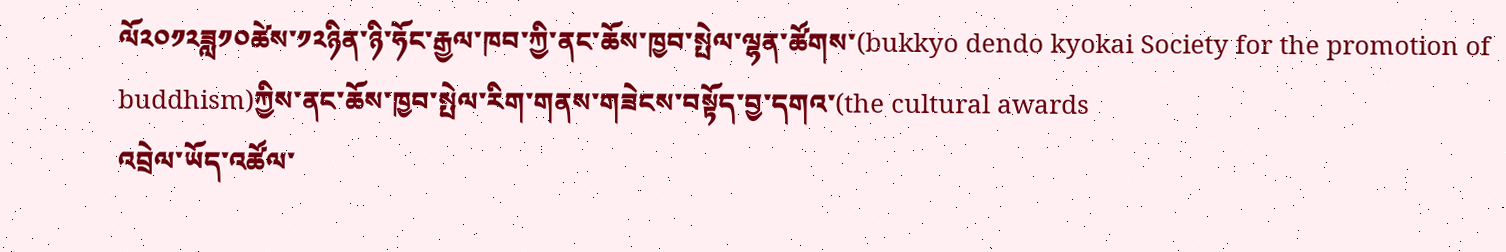ལོ༢༠༡༢ཟླ༡༠ཚེས་༡༢ཉིན་ཉི་ཧོང་རྒྱལ་ཁབ་ཀྱི་ནང་ཆོས་ཁྱབ་སྤེལ་ལྷན་ཚོགས་(bukkyo dendo kyokai Society for the promotion of buddhism)ཀྱིས་ནང་ཆོས་ཁྱབ་སྤེལ་རིག་གནས་གཟེངས་བསྟོད་བྱ་དགའ་(the cultural awards
འབྲེལ་ཡོད་འཚོལ་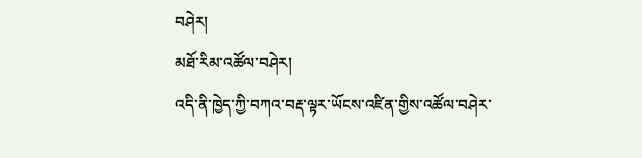བཤེར།
མཐོ་རིམ་འཚོལ་བཤེར།
འདི་ནི་ཁྱེད་ཀྱི་བཀའ་བརྡ་ལྟར་ཡོངས་འཛིན་གྱིས་འཚོལ་བཤེར་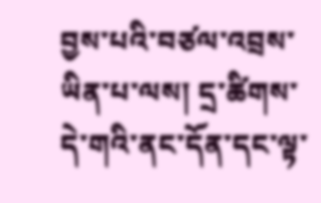བྱས་པའི་བཙལ་འབྲས་ཡིན་པ་ལས། དྲ་ཚིགས་དེ་གའི་ནང་དོན་དང་ལྟ་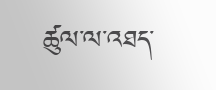ཚུལ་ལ་འཐད་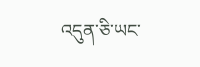འདུན་ཅི་ཡང་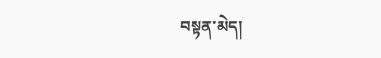བསྟན་མེད།